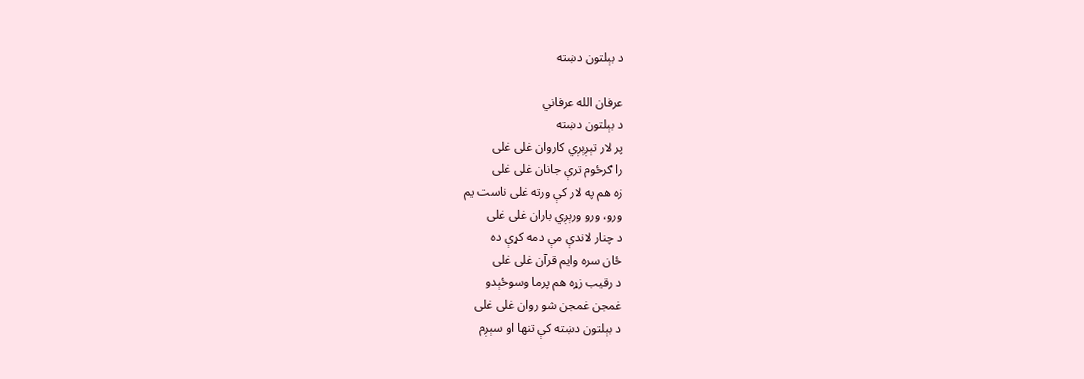د بېلتون دښته

عرفان الله عرفاني
د بېلتون دښته
پر لار تېږېږي کاروان غلی غلی
را ګرځوم ترې جانان غلی غلی
زه هم په لار کې ورته غلی ناست يم
ورو، ورو ورېږي باران غلی غلی
د چنار لاندې مې دمه کړې ده
ځان سره وايم قرآن غلی غلی
د رقيب زړه هم پرما وسوځېدو
غمجن غمجن شو روان غلی غلی
د بېلتون دښته کې تنها او سېږم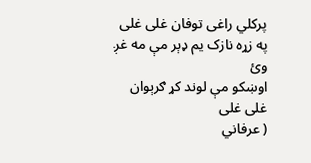پرکلي راغی توفان غلی غلی
په زړه نازک يم ډېر مې مه غږ وئ
اوښکو مې لوند کړ ګرېوان غلی غلی
( عرفاني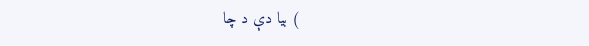) بيا دې د چا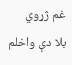غم ژړوي
بلا دې واخلم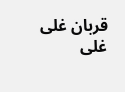قربان غلی غلی